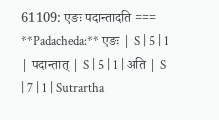61109: एङः पदान्तादति === **Padacheda:** एङः | S | 5 | 1 | पदान्तात् | S | 5 | 1 | अति | S | 7 | 1 | Sutrartha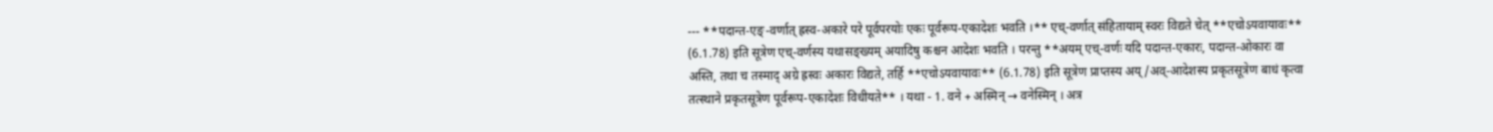--- **पदान्त-एङ्-वर्णात् ह्रस्व-अकारे परे पूर्वपरयोः एकः पूर्वरूप-एकादेशः भवति ।** एच्-वर्णात् संहितायाम् स्वरः विद्यते चेत् **एचोऽयवायावः** (6.1.78) इति सूत्रेण एच्-वर्णस्य यथासङ्ख्यम् अयादिषु कश्चन आदेशः भवति । परन्तु **अयम् एच्-वर्णः यदि पदान्त-एकारः, पदान्त-ओकारः वा अस्ति, तथा च तस्माद् अग्रे ह्रस्वः अकारः विद्यते, तर्हि **एचोऽयवायावः** (6.1.78) इति सूत्रेण प्राप्तस्य अय्/अव्-आदेशस्य प्रकृतसूत्रेण बाधं कृत्वा तत्स्थाने प्रकृतसूत्रेण पूर्वरूप-एकादेशः विधीयते** । यथा - 1. वने + अस्मिन् → वनेस्मिन् । अत्र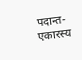पदान्त-एकारस्य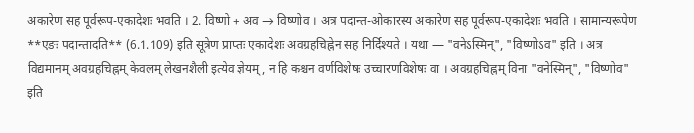अकारेण सह पूर्वरूप-एकादेशः भवति । 2. विष्णो + अव → विष्णोव । अत्र पदान्त-ओकारस्य अकारेण सह पूर्वरूप-एकादेशः भवति । सामान्यरूपेण **एङः पदान्तादति** (6.1.109) इति सूत्रेण प्राप्तः एकादेशः अवग्रहचिह्नेन सह निर्दिश्यते । यथा — "वनेऽस्मिन्", "विष्णोऽव" इति । अत्र विद्यमानम् अवग्रहचिह्नम् केवलम् लेखनशैली इत्येव ज्ञेयम्, न हि कश्चन वर्णविशेषः उच्चारणविशेषः वा । अवग्रहचिह्नम् विना "वनेस्मिन्", "विष्णोव" इति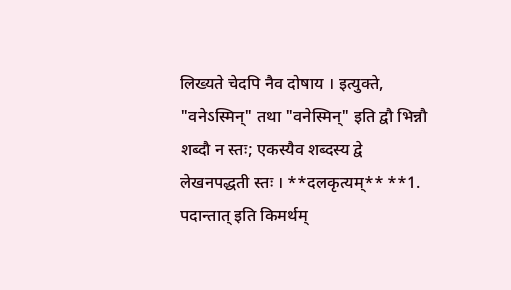लिख्यते चेदपि नैव दोषाय । इत्युक्ते, "वनेऽस्मिन्" तथा "वनेस्मिन्" इति द्वौ भिन्नौ शब्दौ न स्तः; एकस्यैव शब्दस्य द्वे लेखनपद्धती स्तः । **दलकृत्यम्** **1. पदान्तात् इति किमर्थम्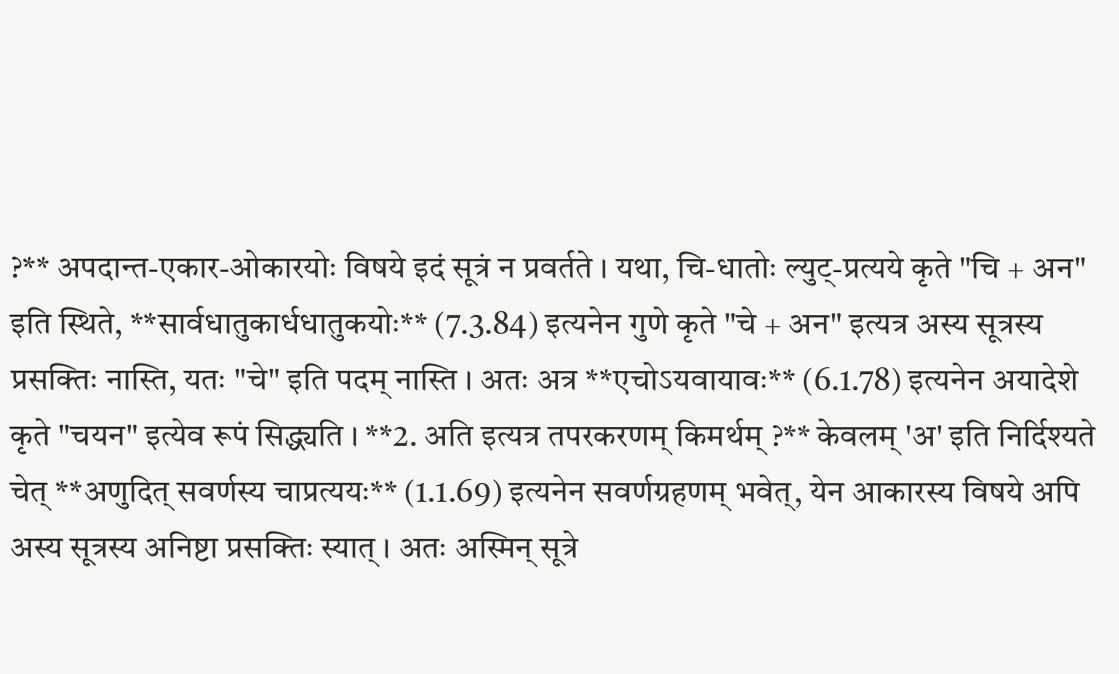?** अपदान्त-एकार-ओकारयोः विषये इदं सूत्रं न प्रवर्तते । यथा, चि-धातोः ल्युट्-प्रत्यये कृते "चि + अन" इति स्थिते, **सार्वधातुकार्धधातुकयोः** (7.3.84) इत्यनेन गुणे कृते "चे + अन" इत्यत्र अस्य सूत्रस्य प्रसक्तिः नास्ति, यतः "चे" इति पदम् नास्ति । अतः अत्र **एचोऽयवायावः** (6.1.78) इत्यनेन अयादेशे कृते "चयन" इत्येव रूपं सिद्ध्यति । **2. अति इत्यत्र तपरकरणम् किमर्थम् ?** केवलम् 'अ' इति निर्दिश्यते चेत् **अणुदित् सवर्णस्य चाप्रत्ययः** (1.1.69) इत्यनेन सवर्णग्रहणम् भवेत्, येन आकारस्य विषये अपि अस्य सूत्रस्य अनिष्टा प्रसक्तिः स्यात् । अतः अस्मिन् सूत्रे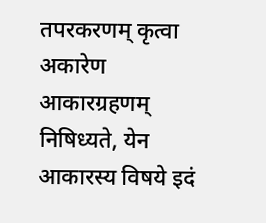तपरकरणम् कृत्वा अकारेण आकारग्रहणम् निषिध्यते, येन आकारस्य विषये इदं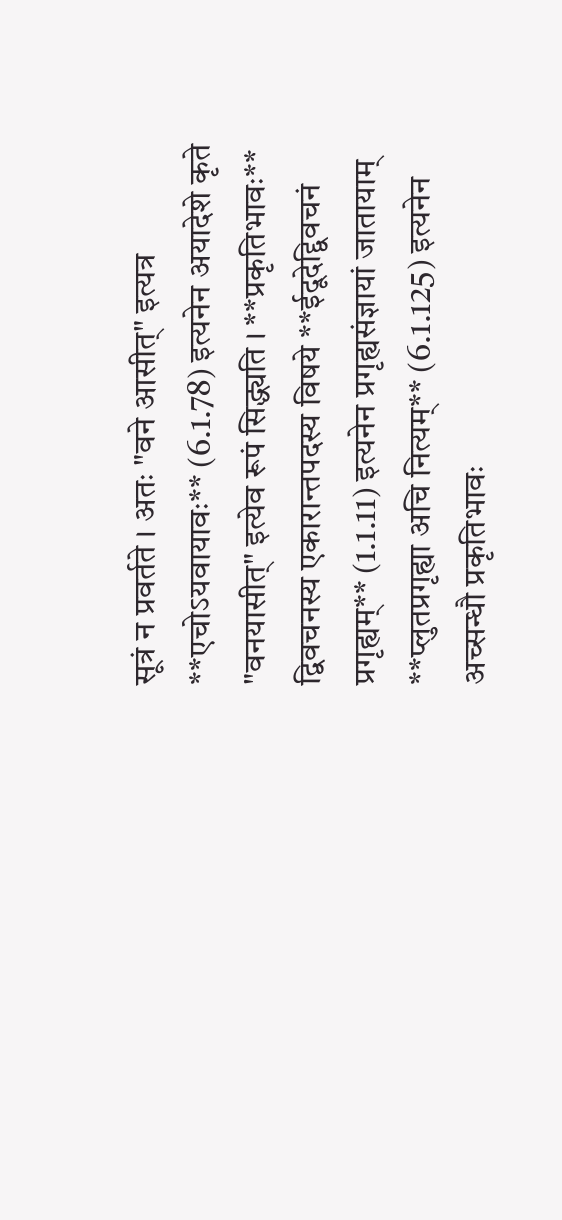सूत्रं न प्रवर्तते । अतः "वने आसीत्" इत्यत्र **एचोऽयवायावः** (6.1.78) इत्यनेन अयादेशे कृते "वनयासीत्" इत्येव रूपं सिद्ध्यति । **प्रकृतिभावः** द्विवचनस्य एकारान्तपदस्य विषये **ईदूदेद्द्विवचनं प्रगृह्यम्** (1.1.11) इत्यनेन प्रगृह्यसंज्ञायां जातायाम् **प्लुतप्रगृह्या अचि नित्यम्** (6.1.125) इत्यनेन अच्सन्धौ प्रकृतिभावः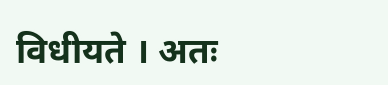विधीयते । अतः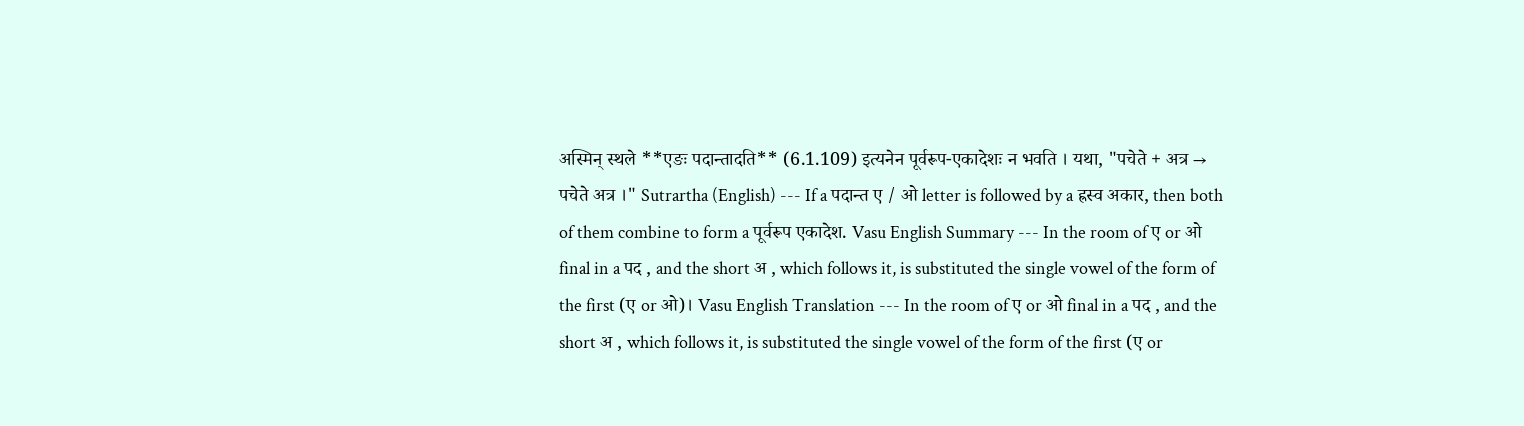अस्मिन् स्थले **एङः पदान्तादति** (6.1.109) इत्यनेन पूर्वरूप-एकादेशः न भवति । यथा, "पचेते + अत्र → पचेते अत्र ।" Sutrartha (English) --- If a पदान्त ए / ओ letter is followed by a ह्रस्व अकार, then both of them combine to form a पूर्वरूप एकादेश. Vasu English Summary --- In the room of ए or ओ final in a पद , and the short अ , which follows it, is substituted the single vowel of the form of the first (ए or ओ)। Vasu English Translation --- In the room of ए or ओ final in a पद , and the short अ , which follows it, is substituted the single vowel of the form of the first (ए or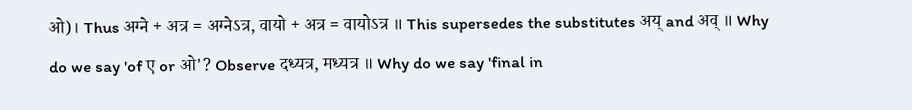ओ)। Thus अग्ने + अत्र = अग्नेऽत्र, वायो + अत्र = वायोऽत्र ॥ This supersedes the substitutes अय् and अव् ॥ Why do we say 'of ए or ओ'? Observe दध्यत्र, मध्यत्र ॥ Why do we say 'final in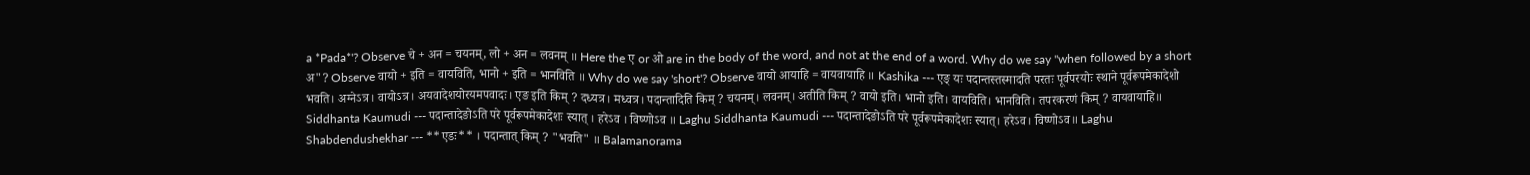a *Pada*'? Observe चे + अन = चयनम्, लो + अन = लवनम् ॥ Here the ए or ओ are in the body of the word, and not at the end of a word. Why do we say "when followed by a short अ"? Observe वायो + इति = वायविति, भानो + इति = भानविति ॥ Why do we say 'short'? Observe वायो आयाहि = वायवायाहि ॥ Kashika --- एङ् यः पदान्तस्तस्मादति परतः पूर्वपरयोः स्थाने पूर्वरूपमेकादेशो भवति। अग्नेऽत्र। वायोऽत्र। अयवादेशयोरयमपवादः। एङ इति किम् ? दध्यत्र। मध्वत्र। पदान्तादिति किम् ? चयनम्। लवनम्। अतीति किम् ? वायो इति। भानो इति। वायविति। भानविति। तपरकरणं किम् ? वायवायाहि॥ Siddhanta Kaumudi --- पदान्तादेङोऽति परे पूर्वरूपमेकादेशः स्यात् । हरेऽव । विष्णोऽव ॥ Laghu Siddhanta Kaumudi --- पदान्तादेङोऽति परे पूर्वरूपमेकादेशः स्यात्। हरेऽव। विष्णोऽव॥ Laghu Shabdendushekhar --- **एडः** । पदान्तात् किम् ? "भवति" ॥ Balamanorama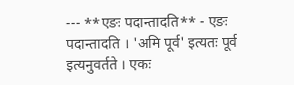--- **एङः पदान्तादति** - एङः पदान्तादति । 'अमि पूर्व' इत्यतः पूर्व इत्यनुवर्तते । एकः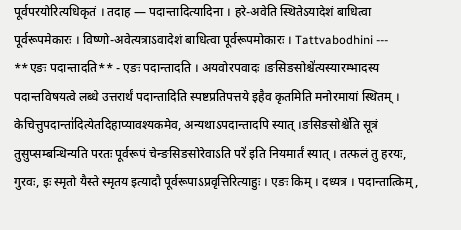पूर्वपरयोरित्यधिकृतं । तदाह — पदान्तादित्यादिना । हरे-अवेति स्थितेऽयादेशं बाधित्वा पूर्वरूपमेकारः । विष्णो-अवेत्यत्राऽवादेशं बाधित्वा पूर्वरूपमोकारः । Tattvabodhini --- **एङः पदान्तादति** - एङः पदान्तादति । अयवोरपवादः ।ङसिङसोश्चे॑त्यस्यारम्भादस्य पदान्तविषयत्वे लब्धे उत्तरार्थं पदान्तादिति स्पष्टप्रतिपत्तये इहैव कृतमिति मनोरमायां स्थितम् । केचित्तुपदान्ता॑दित्येतदिहाप्यावश्यकमेव, अन्यथाऽपदान्तादपि स्यात् ।ङसिङसोश्चे॑ति सूत्रं तुसुप्सम्बन्धिन्यति परतः पूर्वरूपं चेन्ङसिङसोरेवाऽति परे॑ इति नियमार्तं स्यात् । तत्फलं तु हरयः, गुरवः, इः स्मृतो यैस्ते स्मृतय इत्यादौ पूर्वरूपाऽप्रवृत्तिरित्याहुः । एङः किम् । दध्यत्र । पदान्तात्किम् ,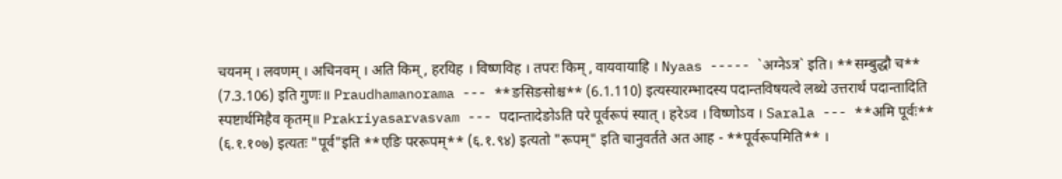चयनम् । लवणम् । अचिनवम् । अति किम् , हरयिह । विष्णविह । तपरः किम् , वायवायाहि । Nyaas ----- `अग्नेऽत्र` इति। **सम्बुद्धौ च** (7.3.106) इति गुणः॥ Praudhamanorama --- **ङसिङसोश्च** (6.1.110) इत्यस्यारम्भादस्य पदान्तविषयत्वे लब्धे उत्तरार्थं पदान्तादिति स्पष्टार्थमिहैव कृतम्॥ Prakriyasarvasvam --- पदान्तादेङोऽति परे पूर्वरूपं स्यात् । हरेऽव । विष्णोऽव । Sarala --- **अमि पूर्वः** (६.१.१०७) इत्यतः "पूर्व"इति **एङि पररूपम्** (६.१.९४) इत्यतो "रूपम्" इति चानुवर्तते अत आह - **पूर्वरूपमिति** ।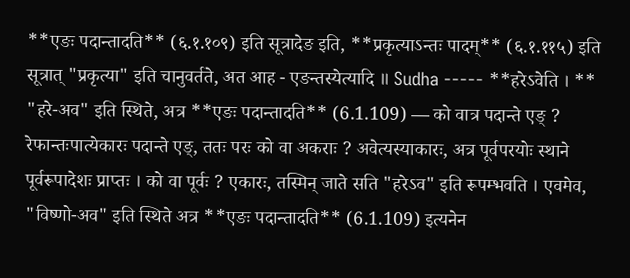**एङः पदान्तादति** (६.१.१०९) इति सूत्रादेङ इति, **प्रकृत्याऽन्तः पादम्** (६.१.११५) इति सूत्रात् "प्रकृत्या" इति चानुवर्तते, अत आह - एङन्तस्येत्यादि ॥ Sudha ----- **हरेऽवेति । ** "हरे-अव" इति स्थिते, अत्र **एङः पदान्तादति** (6.1.109) — को वात्र पदान्ते एङ् ? रेफान्तःपात्येकारः पदान्ते एङ्, ततः परः को वा अकराः ? अवेत्यस्याकारः, अत्र पूर्वपरयोः स्थाने पूर्वरूपादेशः प्राप्तः । को वा पूर्वः ? एकारः, तस्मिन् जाते सति "हरेऽव" इति रूपम्भवति । एवमेव, "विष्णो-अव" इति स्थिते अत्र **एङः पदान्तादति** (6.1.109) इत्यनेन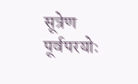सूत्रेण पूर्वपरयोः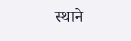स्थाने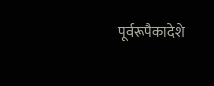पूर्वरूपैकादेशे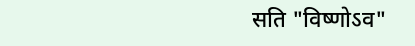सति "विष्णोऽव"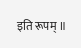इति रूपम् ॥